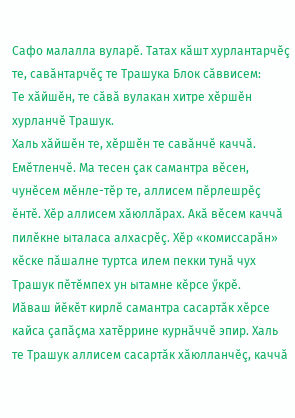Сафо малалла вуларĕ. Татах кăшт хурлантарчĕç те, савăнтарчĕç те Трашука Блок сăввисем:
Те хăйшĕн, те сăвă вулакан хитре хĕршĕн хурланчĕ Трашук.
Халь хăйшĕн те, хĕршĕн те савăнчĕ каччă. Емĕтленчĕ. Ма тесен çак самантра вĕсен, чунĕсем мĕнле-тĕр те, аллисем пĕрлешрĕç ĕнтĕ. Хĕр аллисем хăюллăрах. Акă вĕсем каччă пилĕкне ыталаса алхасрĕç. Хĕр «комиссарăн» кĕске пăшалне туртса илем пекки тунă чух Трашук пĕтĕмпех ун ытамне кĕрсе ӳкрĕ.
Иăваш йĕкĕт кирлĕ самантра сасартăк хĕрсе кайса çапăçма хатĕррине курнăччĕ эпир. Халь те Трашук аллисем сасартăк хăюлланчĕç, каччă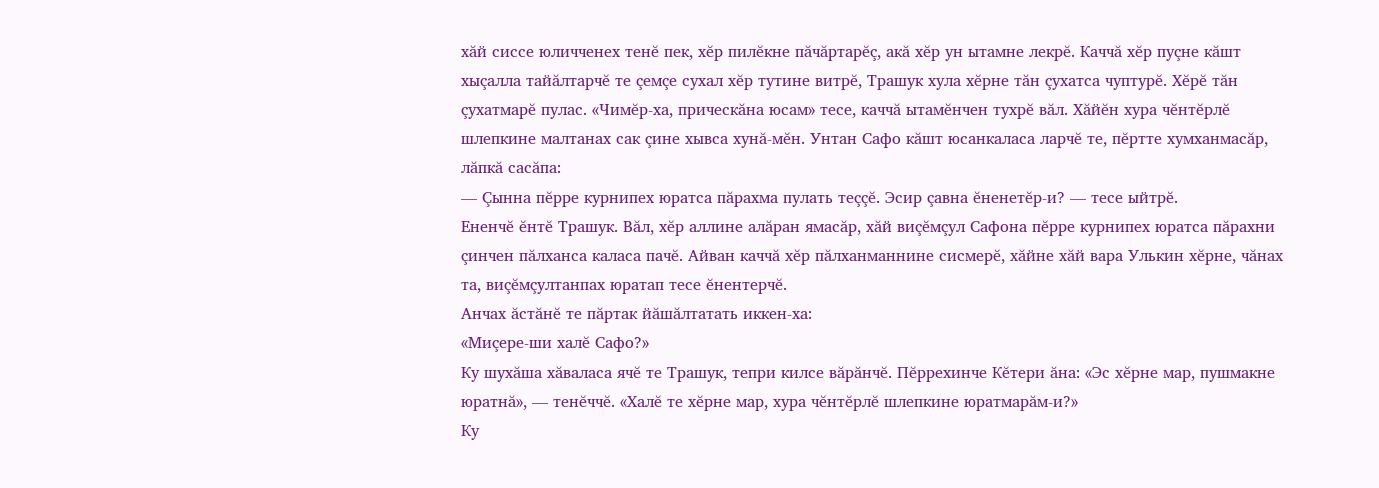хăй сиссе юличченех тенĕ пек, хĕр пилĕкне пăчăртарĕç, акă хĕр ун ытамне лекрĕ. Каччă хĕр пуçне кăшт хыçалла тайăлтарчĕ те çемçе сухал хĕр тутине витрĕ, Трашук хула хĕрне тăн çухатса чуптурĕ. Хĕрĕ тăн çухатмарĕ пулас. «Чимĕр-ха, прическăна юсам» тесе, каччă ытамĕнчен тухрĕ вăл. Хăйĕн хура чĕнтĕрлĕ шлепкине малтанах сак çине хывса хунă-мĕн. Унтан Сафо кăшт юсанкаласа ларчĕ те, пĕртте хумханмасăр, лăпкă сасăпа:
— Çынна пĕрре курнипех юратса пăрахма пулать теççĕ. Эсир çавна ĕненетĕр-и? — тесе ыйтрĕ.
Ененчĕ ĕнтĕ Трашук. Вăл, хĕр аллине алăран ямасăр, хăй виçĕмçул Сафона пĕрре курнипех юратса пăрахни çинчен пăлханса каласа пачĕ. Айван каччă хĕр пăлханманнине сисмерĕ, хăйне хăй вара Улькин хĕрне, чăнах та, виçĕмçултанпах юратап тесе ĕнентерчĕ.
Анчах ăстăнĕ те пăртак йăшăлтатать иккен-ха:
«Миçере-ши халĕ Сафо?»
Ку шухăша хăваласа ячĕ те Трашук, тепри килсе вăрăнчĕ. Пĕррехинче Кĕтери ăна: «Эс хĕрне мар, пушмакне юратнă», — тенĕччĕ. «Халĕ те хĕрне мар, хура чĕнтĕрлĕ шлепкине юратмарăм-и?»
Ку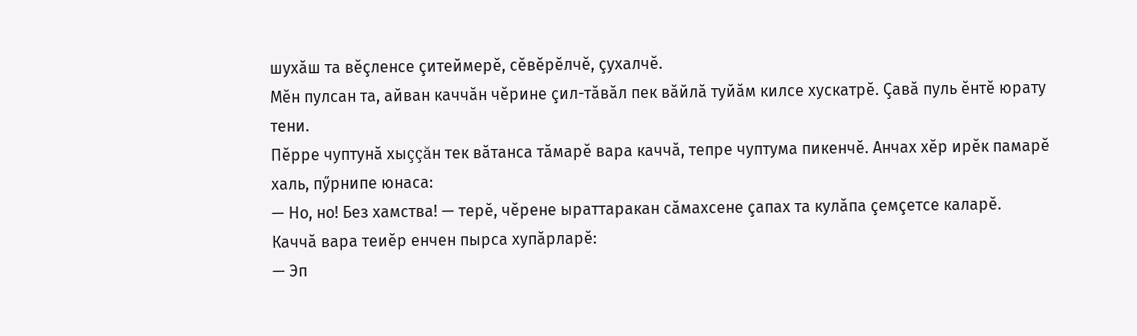шухăш та вĕçленсе çитеймерĕ, сĕвĕрĕлчĕ, çухалчĕ.
Мĕн пулсан та, айван каччăн чĕрине çил-тăвăл пек вăйлă туйăм килсе хускатрĕ. Çавă пуль ĕнтĕ юрату тени.
Пĕрре чуптунă хыççăн тек вăтанса тăмарĕ вара каччă, тепре чуптума пикенчĕ. Анчах хĕр ирĕк памарĕ халь, пӳрнипе юнаса:
— Но, но! Без хамства! — терĕ, чĕрене ыраттаракан сăмахсене çапах та кулăпа çемçетсе каларĕ.
Каччă вара теиĕр енчен пырса хупăрларĕ:
— Эп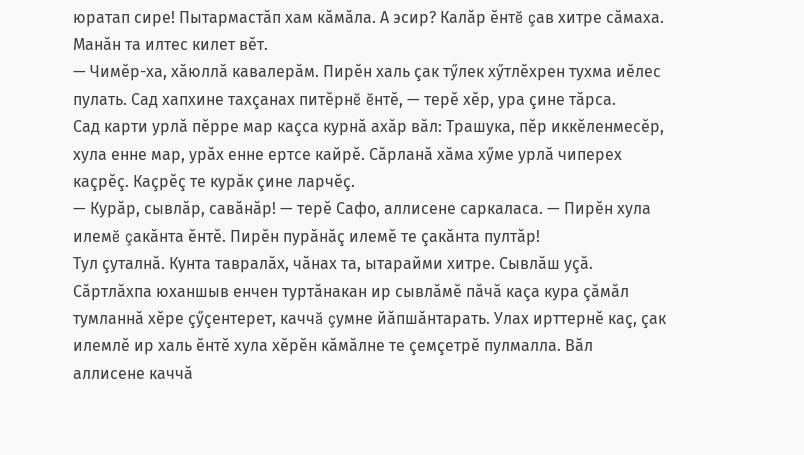юратап сире! Пытармастăп хам кăмăла. А эсир? Калăр ĕнтĕ çав хитре сăмаха. Манăн та илтес килет вĕт.
— Чимĕр-ха, хăюллă кавалерăм. Пирĕн халь çак тӳлек хӳтлĕхрен тухма иĕлес пулать. Сад хапхине тахçанах питĕрнĕ ĕнтĕ, — терĕ хĕр, ура çине тăрса.
Сад карти урлă пĕрре мар каçса курнă ахăр вăл: Трашука, пĕр иккĕленмесĕр, хула енне мар, урăх енне ертсе кайрĕ. Сăрланă хăма хӳме урлă чиперех каçрĕç. Каçрĕç те курăк çине ларчĕç.
— Курăр, сывлăр, савăнăр! — терĕ Сафо, аллисене саркаласа. — Пирĕн хула илемĕ çакăнта ĕнтĕ. Пирĕн пурăнăç илемĕ те çакăнта пултăр!
Тул çуталнă. Кунта тавралăх, чăнах та, ытарайми хитре. Сывлăш уçă. Сăртлăхпа юханшыв енчен туртăнакан ир сывлăмĕ пăчă каçа кура çăмăл тумланнă хĕре çӳçентерет, каччă çумне йăпшăнтарать. Улах ирттернĕ каç, çак илемлĕ ир халь ĕнтĕ хула хĕрĕн кăмăлне те çемçетрĕ пулмалла. Вăл аллисене каччă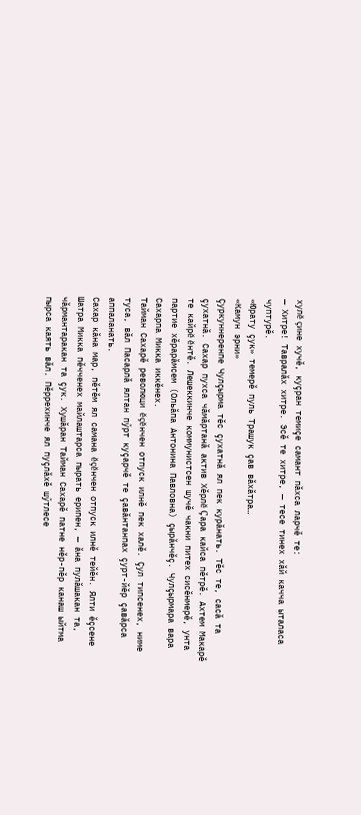хулĕ çине хучĕ, куçран темиçе самант пăхса ларчĕ те:
— Хитре! Тавралăх хитре. Эсĕ те хитре, — тесе тинех хăй качча ыталаса чуптурĕ.
«Юрату çук» темерĕ пуль Трашук çав вăхăтра…
«Камун эрни»
Çуркуннеренпе Чулçырма тĕс çухатнă ял пек курăнать. Тĕс те, сасă та çухатнă. Сахар пухса чăмăртанă актив Хĕрлĕ Çара кайса пĕтрĕ. Ахтем Макарĕ те кайрĕ ĕнтĕ. Лешеккинче коммунистсен шучĕ чакни питех сисĕнмерĕ, унта партие хĕрарăмсем (Ольăпа Антонина Павловна) çырăнчĕç. Чулçырмара вара Сахарпа Микка иккĕнех.
Тайман Сахарĕ революци ĕçĕнчен отпуск илнĕ пек халĕ. Çул типсенех, ниме туса, вăл Пасарлă ялтан пӳрт куçарчĕ те çавăнтанпах çурт-йĕр çавăрса аппаланать.
Сахар кăна мар, пĕтĕм ял самана ĕçĕнчен отпуск илнĕ тейĕн. Ялти ĕçсене Шатра Микка пĕчченех майлаштарса пырать ерипен, — ăна пулăшакан та, чăрмантаракан та çук. Хушăран Тайман Сахарĕ патне нĕр-пĕр канаш ыйтма пырса каять вăл. Пĕррехинче ял пуçлăхĕ шӳтлесе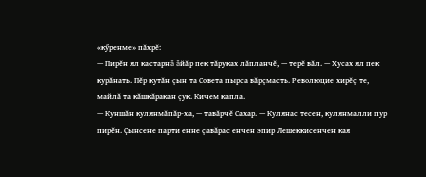«кӳренме» пăхрĕ:
— Пирĕн ял кастарнă ăйăр пек тăруках лăпланчĕ, — терĕ вăл. — Хусах ял пек курăнать. Пĕр кутăн çын та Совета пырса вăрçмасть. Революцие хирĕç те, майлă та кăшкăракан çук. Кичем капла.
— Куншăн кулянмăпăр-ха, — тавăрчĕ Сахар. — Кулянас тесен, кулянмалли пур пирĕн. Çынсене парти енне çавăрас енчен эпир Лешеккисенчен кая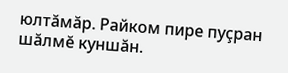юлтăмăр. Райком пире пуçран шăлмĕ куншăн.